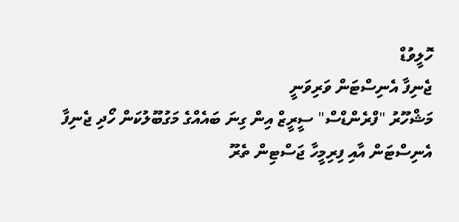ހޮލީވުޑް
ޖެނިފާ އެނިސްޓަން ވަރިވަނީ
މަޝްހޫރު "ފްރެންޑްސް" ސީރީޒް އިން ގިނަ ބައެއްގެ މަގުބޫލުކަން ހޯދި ޖެނިފާ އެނިސްޓަން އާއި ފިރިމީހާ ޖަސްޓިން ތެރޫ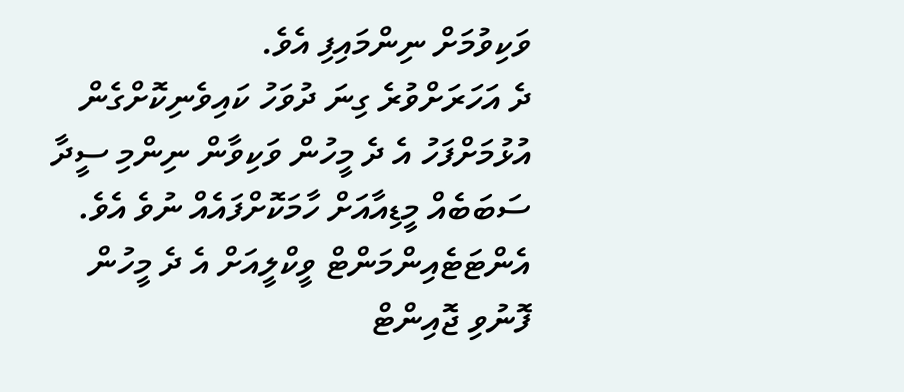ވަކިވުމަށް ނިންމައިފި އެވެ.
ދެ އަހަރަށްވުރެ ގިނަ ދުވަހު ކައިވެނިކޮށްގެން އުޅުމަށްފަހު އެ ދެ މީހުން ވަކިވާން ނިންމި ސީދާ ސަބަބެއް މީޑިއާއަށް ހާމަކޮށްފައެއް ނުވެ އެވެ. އެންޓަޓެއިންމަންޓް ވީކްލީއަށް އެ ދެ މީހުން ފޮނުވި ޖޮއިންޓް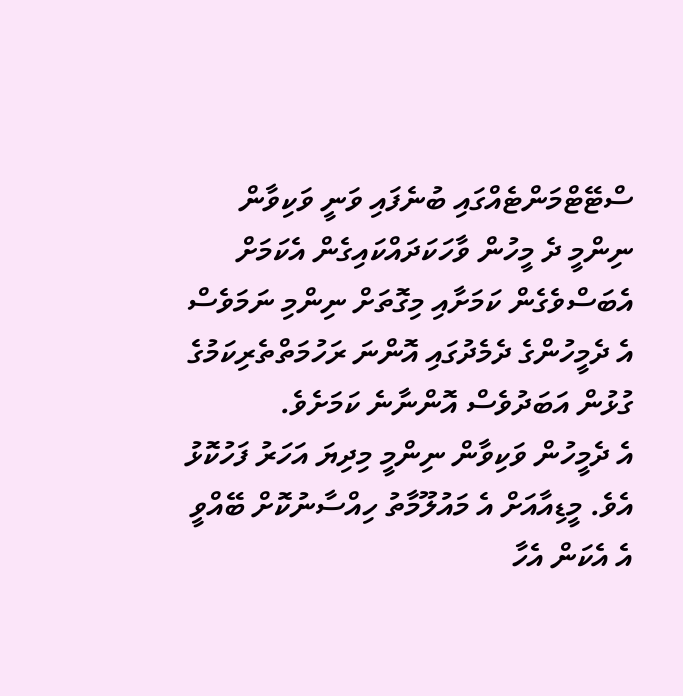ސްޓޭޓްމަންޓެއްގައި ބުނެފައި ވަނީ ވަކިވާން ނިންމީ ދެ މީހުން ވާހަކަދައްކައިގެން އެކަމަށް އެބަސްވެގެން ކަމަށާއި މިގޮތަށް ނިންމި ނަމަވެސް އެ ދެމީހުންގެ ދެމެދުގައި އޮންނަ ރަހުމަތްތެރިކަމުގެ ގުޅުން އަބަދުވެސް އޮންނާނެ ކަމަށެވެ.
އެ ދެމީހުން ވަކިވާން ނިންމީ މިދިޔަ އަހަރު ފަހުކޮޅު އެވެ. މީޑިއާއަށް އެ މައުލޫމާތު ހިއްސާނުކޮށް ބޭއްވީ އެ އެކަން އެހާ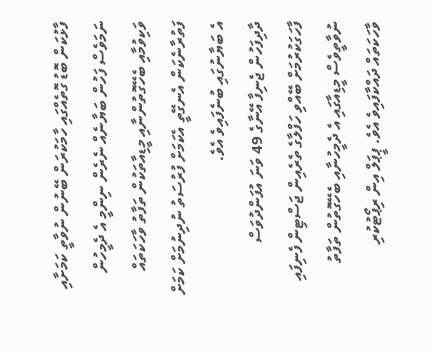ފާޅުކަން ބޮޑު ގޮތެއްގައި ހާމަކުރަން ބޭނުން ނުވާތީ ކަމަށާއި ނަމަވެސް ފަހުން ބަޔާނެއް ނެރެން ނިންމީ އެ ދެމީހުން ވަކިވުމާއި ބެހޭގޮތުންނާއި މީޑިއާތަކުން ތަފާތު ވާހަކަތައް ފަތުރާނެކަން އެނގޭތީ އެކަމަށް ފުރުސަތު ނުދިނުމަށް ކަމަށް އެ ބަޔާނުގައި ބުނެފައިވެ އެވެ.
ދާދިފަހުން ޖެނިފާ އޭނާގެ 49 ވަނަ އުފަންދުވަސް ފާހަގަކުރުމަށް ބޭއްވި ހަފްލާގެ ތެރެއިން ޖަސްޓިން ފެނިފައި ނުވާތީވެސް މީޑިއާގައި އެ ދެމީހުނާއި ބެހޭގޮތުން ތަފާތު ވާހަކަތައް ދައްކާފައިވެ އެވެ. ޕީޕަލް އިން ރިޕޯޓުކުރި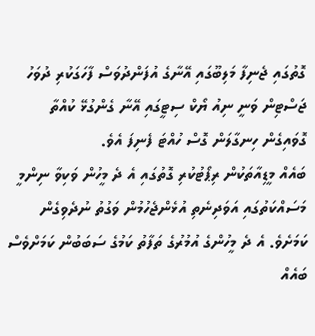ގޮތުގައި ޖެނިފާ މަލިބޫގައި އޭނާގެ އުފަންދުވަސް ފާހަގަކުރި ދުވަހު ޖަސްޓިން ވަނީ ނިއު ޔޯކް ސިޓީގައި އޭނާ ގެންގުޅޭ ކުއްތާ ގޮވައިގެން ހިނގާލަން ގޮސް ހުއްޓަ ފެނިފަ އެވެ.
ބައެއް މީޑިއާތަކުން ރިޕޯޓުކުރި ގޮތުގައި އެ ދެ މީހުން ވަކިވާ ނިންމީ މަސައްކަތުގައި އަވަދިނެތި އުޅެންޖެހުމުން ވަގުތު ނުދެވިގެން ކަމަށެވެ. އެ ދެ މީހުންގެ އުމުރުގެ ތަފާތު ކަމުގެ ސަބަބުން ކަމަށްވެސް ބައެއް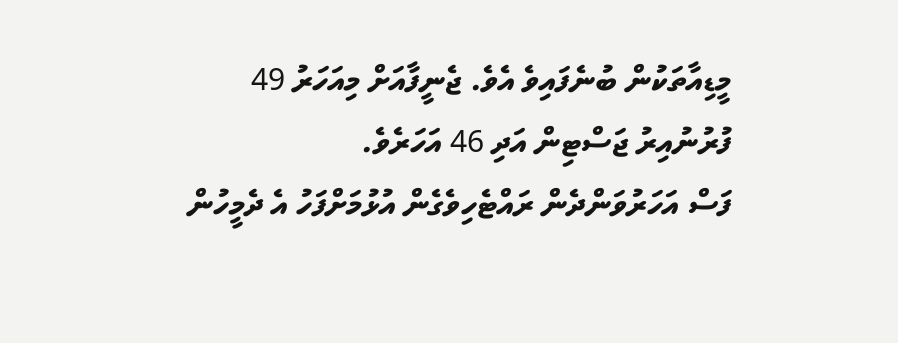މީޑިއާތަކުން ބުނެފައިވެ އެވެ. ޖެނީފާއަށް މިއަހަރު 49 ފުރުނުއިރު ޖަސްޓިން އަދި 46 އަހަރެވެ.
ފަސް އަހަރުވަންދެން ރައްޓެހިވެގެން އުޅުމަށްފަހު އެ ދެމީހުން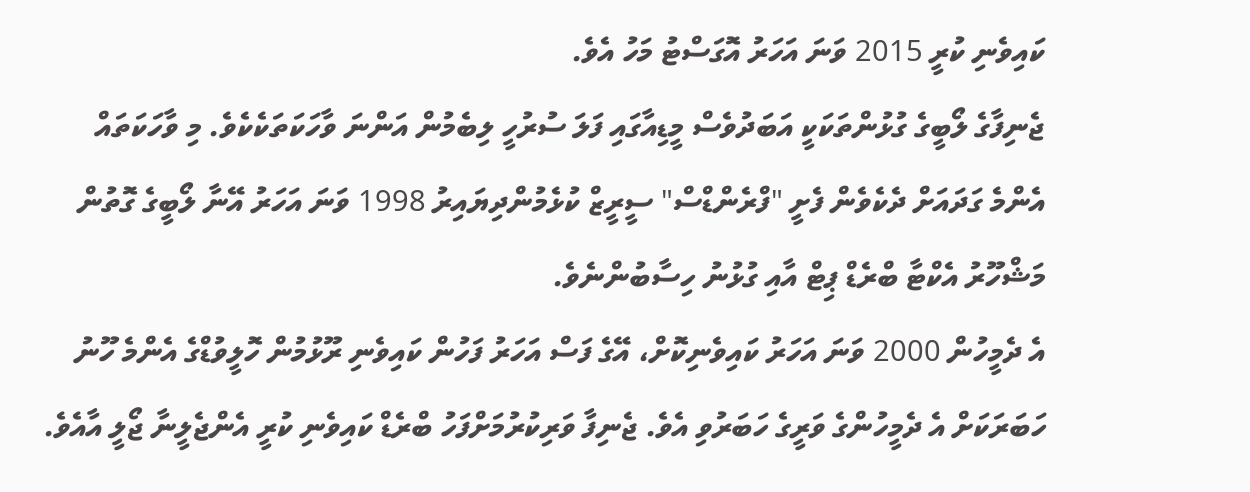ކައިވެނި ކުރީ 2015 ވަނަ އަހަރު އޮގަސްޓު މަހު އެވެ.
ޖެނިފާގެ ލޯބީގެ ގުޅުންތަކަކީ އަބަދުވެސް މީޑިއާގައި ފަލަ ސުރުހީ ލިބެމުން އަންނަ ވާހަކަތަކެކެވެ. މި ވާހަކަތައް އެންމެ ގަދައަށް ދެކެވެން ފެށީ "ފްރެންޑްސް" ސީރީޒް ކުޅެމުންދިޔައިރު 1998 ވަނަ އަހަރު އޭނާ ލޯބީގެ ގޮތުން މަޝްހޫރު އެކްޓާ ބްރެޑް ޕިޓް އާއި ގުޅުނު ހިސާބުންނެވެ.
އެ ދެމީހުން 2000 ވަނަ އަހަރު ކައިވެނިކޮށް، އޭގެ ފަސް އަހަރު ފަހުން ކައިވެނި ރޫޅުމުން ހޮލީވުޑްގެ އެންމެ ހޫނު ހަބަރަކަށް އެ ދެމީހުންގެ ވަރީގެ ހަބަރުވި އެވެ. ޖެނިފާ ވަރިކުރުމަށްފަހު ބްރެޑް ކައިވެނި ކުރީ އެންޖެލީނާ ޖޯލީ އާއެވެ.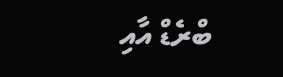ބްރެޑް އާއި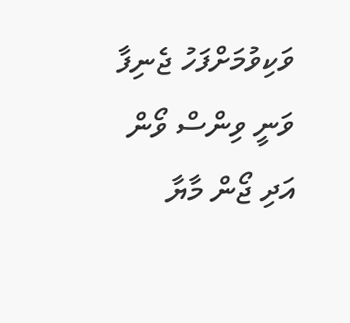ވަކިވުމަށްފަހު ޖެނިފާ ވަނީ ވިންސް ވޯން އަދި ޖޯން މާޔާ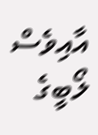އާއިވެސް ލޯބީގެ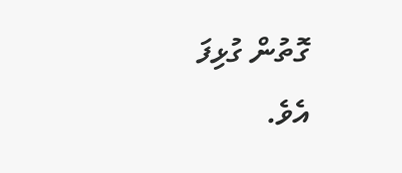ގޮތުން ގުޅިފަ އެވެ.